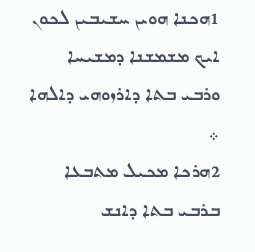1ܗܟܢܐ ܗܘܝܢ ܚܫܝܒܝܢ ܠܟܘܢ ܐܝܟ ܡܫܡܫܢܐ ܕܡܫܝܚܐ ܘܪܒܝ ܒܬܐ ܕܐܪܙܘܗܝ ܕܐܠܗܐ ܀
2ܗܪܟܐ ܡܟܝܠ ܡܬܒܥܐ ܒܪܒܝ ܒܬܐ ܕܐܢܫ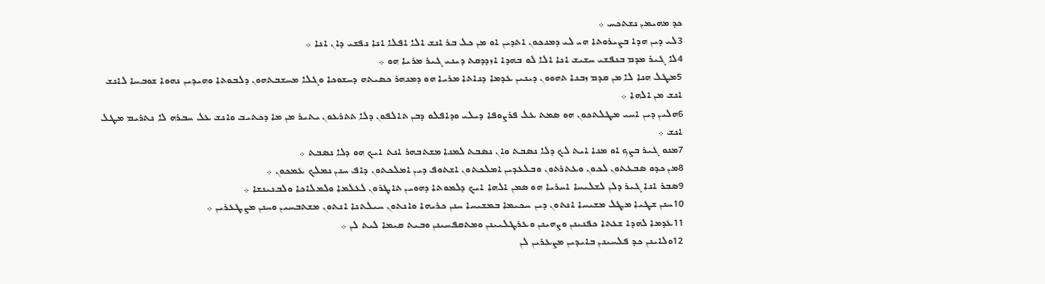ܟܕ ܡܗܝܡܢ ܢܫܬܟܚ ܀
3ܠܝ ܕܝܢ ܗܕܐ ܒܨܝܪܘܬܐ ܗܝ ܠܝ ܕܡܢܟܘܢ ܐܬܕܝܢ ܐܘ ܡܢ ܟܠ ܒܪ ܐܢܫ ܐܠܐ ܐܦܠܐ ܐܢܐ ܢܦܫܝ ܕܐܢ ܐܢܐ ܀
4ܠܐ ܓܝܪ ܡܕܡ ܒܢܦܫܝ ܚܫܝܫ ܐܢܐ ܐܠܐ ܠܘ ܒܗܕܐ ܐܙܕܕܩܬ ܕܝܢܝ ܓܝܪ ܡܪܝܐ ܗܘ ܀
5ܡܛܠ ܗܢܐ ܠܐ ܡܢ ܩܕܡ ܙܒܢܐ ܬܗܘܘܢ ܕܝܢܝܢ ܥܕܡܐ ܕܢܐܬܐ ܡܪܝܐ ܗܘ ܕܡܢܗܪ ܟܤܝܬܗ ܕܚܫܘܟܐ ܘܓܠܐ ܡܚܫܒܬܗܘܢ ܕܠܒܘܬܐ ܘܗܝܕܝܢ ܢܗܘܐ ܫܘܒܚܐ ܠܐܢܫ ܐܢܫ ܡܢ ܐܠܗܐ ܀
6ܗܠܝܢ ܕܝܢ ܐܚܝ ܡܛܠܬܟܘܢ ܗܘ ܤܡܬ ܥܠ ܦܪܨܘܦܐ ܕܝܠܝ ܘܕܐܦܠܘ ܕܒܢ ܬܐܠܦܘܢ ܕܠܐ ܬܬܪܥܘܢ ܝܬܝܪ ܡܢ ܡܐ ܕܟܬܝܒ ܘܐܢܫ ܥܠ ܚܒܪܗ ܠܐ ܢܬܪܝܡ ܡܛܠ ܐܢܫ ܀
7ܡܢܘ ܓܝܪ ܒܨܟ ܐܘ ܡܢܐ ܐܝܬ ܠܟ ܕܠܐ ܢܤܒܬ ܘܐܢ ܢܤܒܬ ܠܡܢܐ ܡܫܬܒܗܪ ܐܢܬ ܐܝܟ ܗܘ ܕܠܐ ܢܤܒܬ ܀
8ܡܢ ܟܕܘ ܤܒܥܬܘܢ ܠܟܘܢ ܘܥܬܪܬܘܢ ܘܒܠܥܕܝܢ ܐܡܠܟܬܘܢ ܐܫܬܘܦ ܕܝܢ ܐܡܠܟܬܘܢ ܕܐܦ ܚܢܢ ܢܡܠܟ ܥܡܟܘܢ ܀
9ܤܒܪ ܐܢܐ ܓܝܪ ܕܠܢ ܠܫܠܝܚܐ ܐܚܪܝܐ ܗܘ ܤܡܢ ܐܠܗܐ ܐܝܟ ܕܠܡܘܬܐ ܕܗܘܝܢ ܬܐܛܪܘܢ ܠܥܠܡܐ ܘܠܡܠܐܟܐ ܘܠܒܢܝܢܫܐ ܀
10ܚܢܢ ܫܛܝܐ ܡܛܠ ܡܫܝܚܐ ܐܢܬܘܢ ܕܝܢ ܚܟܝܡܐ ܒܡܫܝܚܐ ܚܢܢ ܟܪܝܗܐ ܘܐܢܬܘܢ ܚܝܠܬܢܐ ܐܢܬܘܢ ܡܫܬܒܚܝܢ ܘܚܢܢ ܡܨܛܥܪܝܢ ܀
11ܥܕܡܐ ܠܗܕܐ ܫܥܬܐ ܟܦܢܝܢܢ ܘܨܗܝܢܢ ܘܥܪܛܠܝܝܢܢ ܘܡܬܩܦܚܝܢܢ ܘܒܝܬ ܩܝܡܐ ܠܝܬ ܠܢ ܀
12ܘܠܐܝܢܢ ܟܕ ܦܠܚܝܢܢ ܒܐܝܕܝܢ ܡܨܥܪܝܢ ܠܢ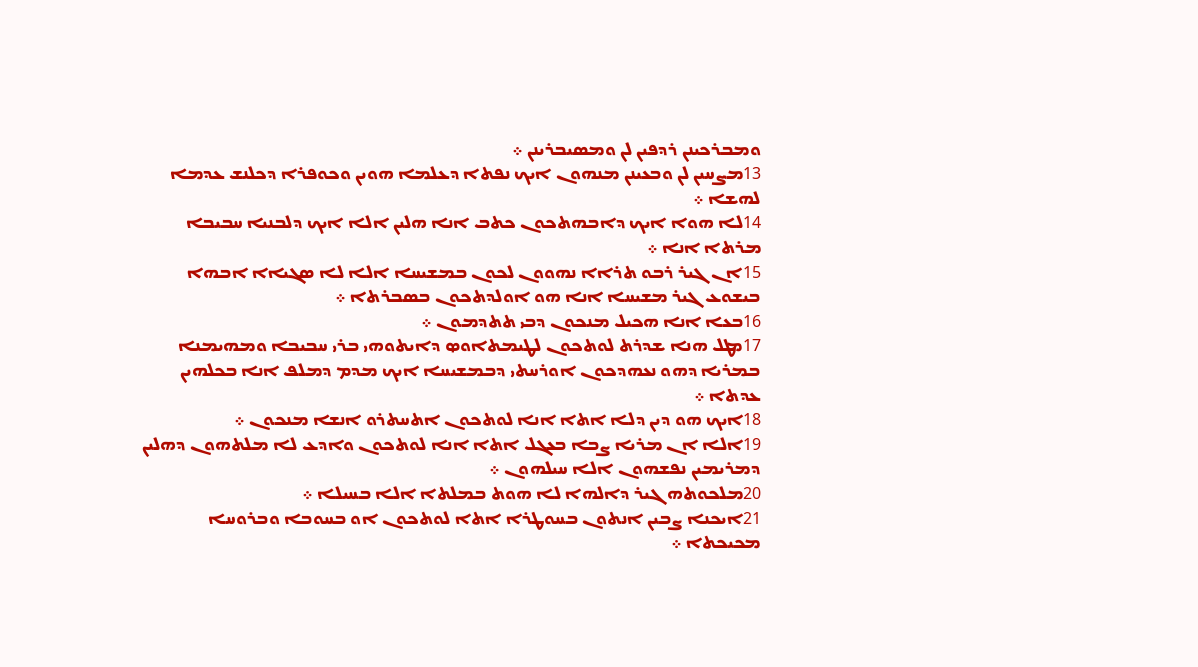ܘܡܒܪܟܝܢܢ ܪܕܦܝܢ ܠܢ ܘܡܤܝܒܪܝܢܢ ܀
13ܡܨܚܝܢ ܠܢ ܘܒܥܝܢܢ ܡܢܗܘܢ ܐܝܟ ܢܦܬܐ ܕܥܠܡܐ ܗܘܝܢ ܘܟܘܦܪܐ ܕܟܠܢܫ ܥܕܡܐ ܠܗܫܐ ܀
14ܠܐ ܗܘܐ ܐܝܟ ܕܐܒܗܬܟܘܢ ܟܬܒ ܐܢܐ ܗܠܝܢ ܐܠܐ ܐܝܟ ܕܠܒܢܝܐ ܚܒܝܒܐ ܡܪܬܐ ܐܢܐ ܀
15ܐܢ ܓܝܪ ܪܒܘ ܬܪܐܐ ܢܗܘܘܢ ܠܟܘܢ ܒܡܫܝܚܐ ܐܠܐ ܠܐ ܤܓܝܐܐ ܐܒܗܐ ܒܝܫܘܥ ܓܝܪ ܡܫܝܚܐ ܐܢܐ ܗܘ ܐܘܠܕܬܟܘܢ ܒܤܒܪܬܐ ܀
16ܒܥܐ ܐܢܐ ܗܟܝܠ ܡܢܟܘܢ ܕܒܝ ܬܬܕܡܘܢ ܀
17ܡܛܠ ܗܢܐ ܫܕܪܬ ܠܘܬܟܘܢ ܠܛܝܡܬܐܘܤ ܕܐܝܬܘܗܝ ܒܪܝ ܚܒܝܒܐ ܘܡܗܝܡܢܐ ܒܡܪܝܐ ܕܗܘ ܢܥܗܕܟܘܢ ܐܘܪܚܬܝ ܕܒܡܫܝܚܐ ܐܝܟ ܡܕܡ ܕܡܠܦ ܐܢܐ ܒܟܠܗܝܢ ܥܕܬܐ ܀
18ܐܝܟ ܗܘ ܕܝܢ ܕܠܐ ܐܬܐ ܐܢܐ ܠܘܬܟܘܢ ܐܬܚܬܪܘ ܐܢܫܐ ܡܢܟܘܢ ܀
19ܐܠܐ ܐܢ ܡܪܝܐ ܨܒܐ ܒܥܓܠ ܐܬܐ ܐܢܐ ܠܘܬܟܘܢ ܘܐܕܥ ܠܐ ܡܠܬܗܘܢ ܕܗܠܝܢ ܕܡܪܝܡܝܢ ܢܦܫܗܘܢ ܐܠܐ ܚܝܠܗܘܢ ܀
20ܡܠܟܘܬܗ ܓܝܪ ܕܐܠܗܐ ܠܐ ܗܘܬ ܒܡܠܬܐ ܐܠܐ ܒܚܝܠܐ ܀
21ܐܝܟܢܐ ܨܒܝܢ ܐܢܬܘܢ ܒܚܘܛܪܐ ܐܬܐ ܠܘܬܟܘܢ ܐܘ ܒܚܘܒܐ ܘܒܪܘܚܐ ܡܟܝܟܬܐ ܀